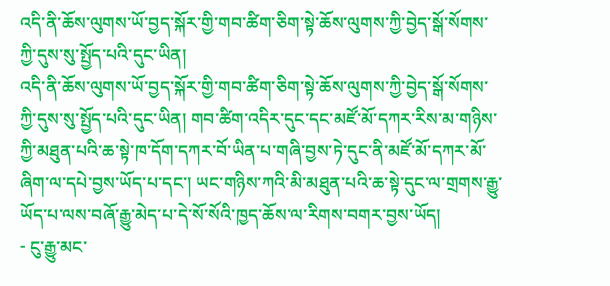འདི་ནི་ཆོས་ལུགས་ཡོ་བྱད་སྐོར་གྱི་གབ་ཚིག་ཅིག་སྟེ་ཆོས་ལུགས་ཀྱི་བྱེད་སྒོ་སོགས་ཀྱི་དུས་སུ་སྤྱོད་པའི་དུང་ཡིན།
འདི་ནི་ཆོས་ལུགས་ཡོ་བྱད་སྐོར་གྱི་གབ་ཚིག་ཅིག་སྟེ་ཆོས་ལུགས་ཀྱི་བྱེད་སྒོ་སོགས་ཀྱི་དུས་སུ་སྤྱོད་པའི་དུང་ཡིན། གབ་ཚིག་འདིར་དུང་དང་མཛོ་མོ་དཀར་རིས་མ་གཉིས་ཀྱི་མཐུན་པའི་ཆ་སྟེ་ཁ་དོག་དཀར་བོ་ཡིན་པ་གཞི་བྱས་ཏེ་དུང་ནི་མཛོ་མོ་དཀར་མོ་ཞིག་ལ་དཔེ་བྱས་ཡོད་པ་དང་། ཡང་གཉིས་ཀའི་མི་མཐུན་པའི་ཆ་སྟེ་དུང་ལ་གྲགས་རྒྱུ་ཡོད་པ་ལས་བཞོ་རྒྱུ་མེད་པ་དེ་སོ་སོའི་ཁྱད་ཆོས་ལ་རིགས་བགར་བྱས་ཡོད།
- ངུ་རྒྱུ་མང་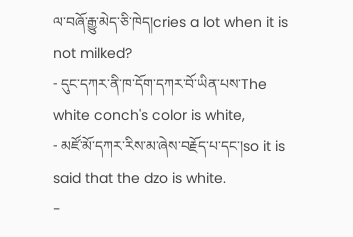ལ་བཞོ་རྒྱུ་མེད་ཅི་ཁེད།cries a lot when it is not milked?
- དུང་དཀར་ནི་ཁ་དོག་དཀར་བོ་ཡིན་པས་The white conch's color is white,
- མཛོ་མོ་དཀར་རིས་མ་ཞེས་བརྗོད་པ་དང་།so it is said that the dzo is white.
-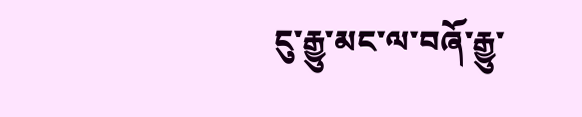ངུ་རྒྱུ་མང་ལ་བཞོ་རྒྱུ་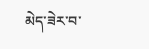མེད་ཟེར་བ་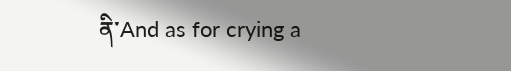ནི་And as for crying a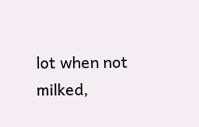lot when not milked,